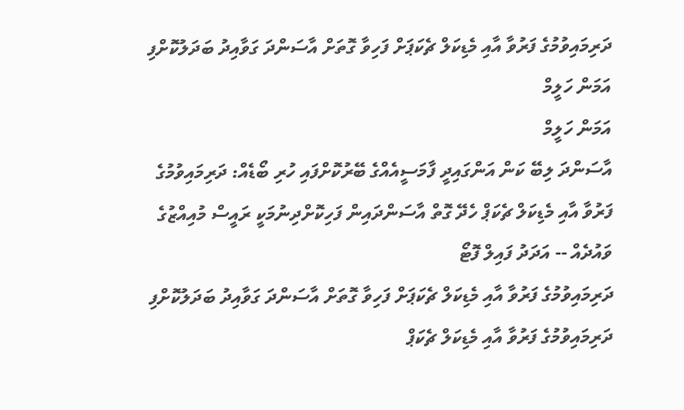ދަރިމައިވުމުގެ ފަރުވާ އާއި މެޑިކަލް ޗެކަޕަށް ފަހިވާ ގޮތަށް އާސަންދަ ގަވާއިދު ބަދަލުކޮށްފި
އަމަން ހަލީމް
އަމަން ހަލީމް
އާސަންދަ ލިބޭ ކަން އަންގައިދީ ފާމަސީއެއްގެ ބޭރުކޮށްފައި ހުރި ބޯޑެއް: ދަރިމައިވުމުގެ ފަރުވާ އާއި މެޑިކަލް ޗެކަޕް ހެދޭ ގޮތް އާސަންދައިން ފަހިކޮށްދިނުމަކީ ރައީސް މުއިއްޒުގެ ވައުދެއް -- އަދަދު ފައިލް ފޮޓޯ
ދަރިމައިވުމުގެ ފަރުވާ އާއި މެޑިކަލް ޗެކަޕަށް ފަހިވާ ގޮތަށް އާސަންދަ ގަވާއިދު ބަދަލުކޮށްފި
ދަރިމައިވުމުގެ ފަރުވާ އާއި މެޑިކަލް ޗެކަޕް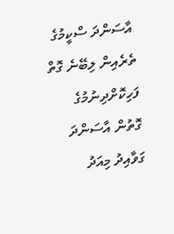އާސަންދަ ސްކީމުގެ ތެރެއިން ލިބޭނެ ގޮތް ފަހިކޮށްދިނުމުގެ ގޮތުން އާސަންދަ ގަވާއިދު މިއަދު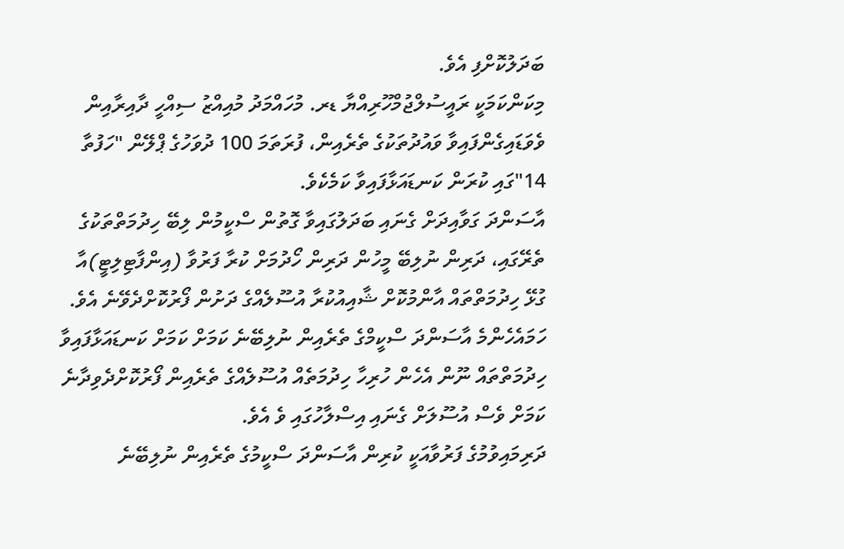ބަދަލުކޮށްފި އެވެ.
މިކަންކަމަކީ ރައީސުލްޖުމްހޫރިއްޔާ ޑރ. މުހައްމަދު މުއިއްޒު ސިއްހީ ދާއިރާއިން ވެވަޑައިގެންފައިވާ ވައުދުތަކުގެ ތެރެއިން، ފުރަތަމަ 100 ދުވަހުގެ ޕްލޭން "ހަފުތާ 14"ގައި ކުރަން ކަނޑައަޅާފައިވާ ކަމެކެވެ.
އާސަންދަ ގަވާއިދަށް ގެނައި ބަދަލުގައިވާ ގޮތުން ސްކީމުން ލިބޭ ހިދުމަތްތަކުގެ ތެރޭގައި، ދަރިން ނުލިބޭ މީހުން ދަރިން ހޯދުމަށް ކުރާ ފަރުވާ (އިންފާޓިލިޓީ)އާ ގުޅޭ ހިދުމަތްތައް އާންމުކޮށް ޝާއިއުކުރާ އުސޫލެއްގެ ދަށުން ފޯރުކޮށްދެވޭނެ އެވެ.
ހަމައެހެންމެ އާސަންދަ ސްކީމްގެ ތެރެއިން ނުލިބޭނެ ކަމަށް ކަމަށް ކަނޑައަޅާފައިވާ ހިދުމަތްތައް ނޫން އެހެން ހުރިހާ ހިދުމަތެއް އުސޫލެއްގެ ތެރެއިން ފޯރުކޮށްދެވިދާނެ ކަމަށް ވެސް އުސޫލަށް ގެނައި އިސްލާހުގައި ވެ އެވެ.
ދަރިމައިވުމުގެ ފަރުވާއަކީ ކުރިން އާސަންދަ ސްކީމުގެ ތެރެއިން ނުލިބޭނެ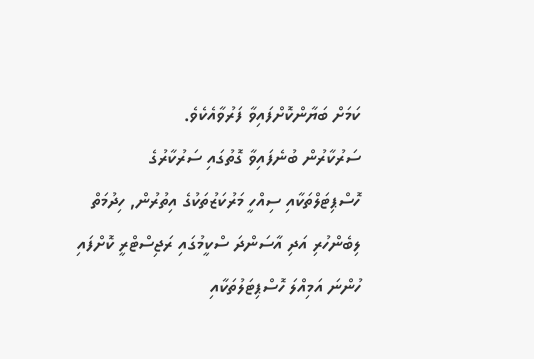ކަމަށް ބަޔާންކޮށްފައިވާ ފަރުވާއެކެވެ.
ސަރުކާރުން ބުނެފައިވާ ގޮތުގައި ސަރުކާރުގެ ހޮސްޕިޓަލްތަކާއި ސިއްހީ މަރުކަޒުތަކުގެ އިތުރުން, ހިދުމަތް ލިބެންހުރި އަދި އާސަންދަ ސްކީމުގައި ރަޖިސްޓްރީ ކޮށްފައި ހުންނަ އަމިއްލަ ހޮސްޕިޓަލުތަކާއި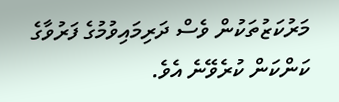މަރުކަޒުތަކުން ވެސް ދަރިމައިވުމުގެ ފަރުވާގެ ކަންކަން ކުރެވޭނެ އެވެ.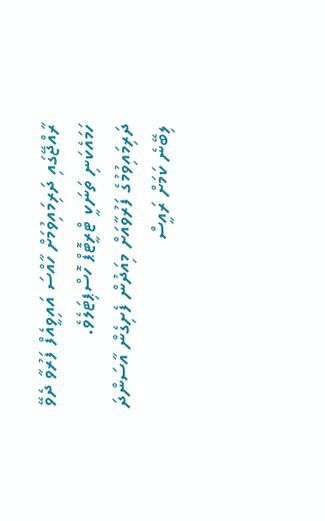ރާއްޖޭގައި ދަރިމައިވުމަށް ހާއްސަ އައިވީއެފް ފަރުވާ ދެވޭ ހަމައެކަނި ތަނަކީ ޓްރީޓޮޕް ހޮސްޕިޓަލެވެ.
ދަރިމައިވުމުގެ ފަރުވާއަށް މިއަދުން ފެށިގެން އާސަންދަ ލިބޭނެ ކަމަށް ރައީސް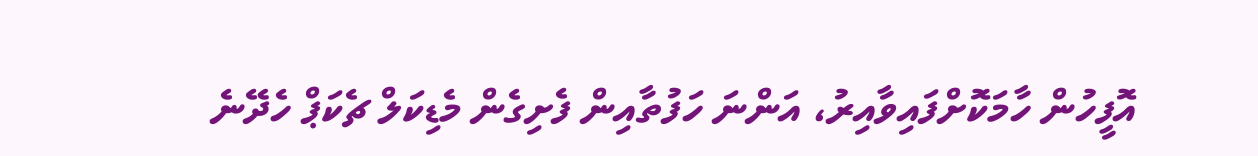އޮފީހުން ހާމަކޮށްފައިވާއިރު، އަންނަ ހަފުތާއިން ފެށިގެން މެޑިކަލް ޗެކަޕް ހެދޭނެ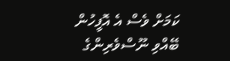ކަމަށް ވެސް އެ އޮފީހުން ބޭއްވި ނޫސްވެރިންގެ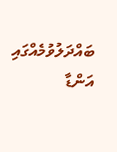ބައްދަލުވުމެއްގައި އަންޑާ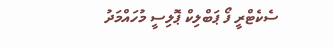ސެކެޓްރީ ފޯ ޕަބްލިކް ޕޮލިސީ މުހައްމަދު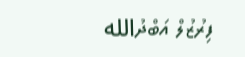ފިރުޒުލް އަބްދުالله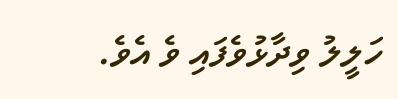ހަލީލު ވިދާޅުވެފައި ވެ އެވެ.